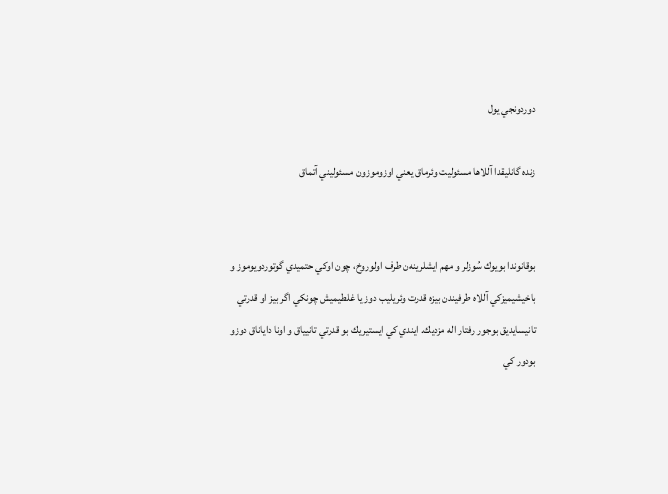دوردونجي یول

زنده گانليقدا آللاها مسئوليت وئرماق يعني اوزوموزون مسئوليني آتماق


بوقانوندا بويوك سُوزلر و مهم ايشلرينه‌ن طرف اولوروخ، چون اوكي حتميدي گوتوردويوموز و باخيشيميزكي آللاه طرفيندن بيزه قدرت وئريليب دوز يا غلطيميش چونكي اگر بيز او قدرتي تانيسايديق بوجور رفتار اله مزديك. ايندي كي ايستيريك بو قدرتي تانيياق و اونا داياناق دوزو بودور كي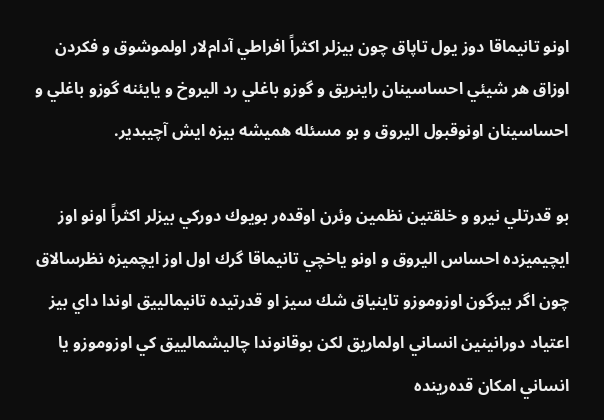اونو تانيماقا دوز يول تاپاق چون بيزلر اكثراً افراطي آدام‌لار اولموشوق و فكردن اوزاق هر شيئي احساسينان راينريق و گوزو باغلي رد اليروخ و يايئنه گوزو باغلي و احساسينان اونوقبول اليروق و بو مسئله هميشه بيزه ايش آچيبدير.

بو قدرتلي نيرو و خلقتين نظمين وئرن اوقده‌ر بويوك دوركي بيزلر اكثراً اونو اوز ايچيميزده احساس اليروق و اونو ياخچي تانيماقا گرك اول اوز ايچميزه نظرسالاق چون اگر بيرگون اوزوموزو تاينياق شك سيز او قدرتيده تانيمالييق اوندا داي بيز اعتياد دورانينين انساني اولماريق لكن بوقانوندا چاليشمالييق كي اوزوموزو يا انساني امكان قده‌رينده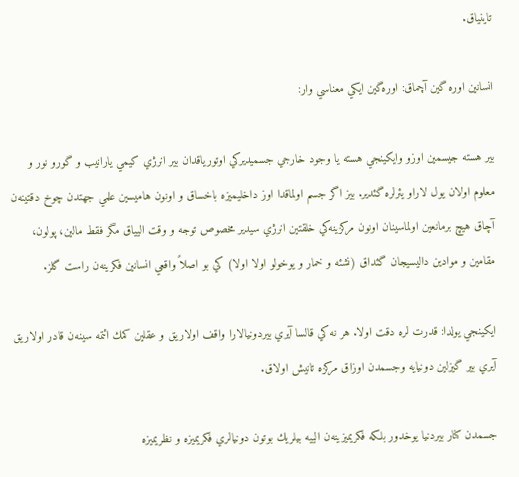تاينياق.

انسانين اوره گين آچماق: اوره‌گين ايكي معناسي وار:

بير هسته جيسمين اوزو وايكينجي هسته يا وجود خارجي جسميديركي اوتورياقدان بير انرژي كيمي يارانيب و گورو نور و معلوم اولان يول لاراو يئرلره گئدير. بيز اگر جسم اولماقدا اوز داخليميزه باخساق و اونون هاميسين علمي جهتدن چوخ دقتينه‌ن آچاق هيچ برمانعين اولماسينان اونون مركزينه‌كي خلقتين انرژي سيدير مخصوص توجه و وقت اليياق مگر فقط مالين، پولون، مقامين و موادين داليسيجان گئداق (نشئه و خمار و يوخولو اولا اولا) كي بو اصلاً واقعي انسانين فكرينه‌ن راست گلز.

ايكينجي يولدا: قدرت لره دقت اولا. هر نه كي قالسا آيري بيردونيالارا واقف اولاريق و عقلين كمك ائتمه سينه‌ن قادر اولاريق آيري بير گيزلين دونيايه وجسمدن اوزاق مركزه تانيش اولاق.

جسمدن كنار بيردنيا يوخدور بلكه فكريميزينه‌ن الييه بيلريك بوتون دونيالري فكريميزه و نظريميزه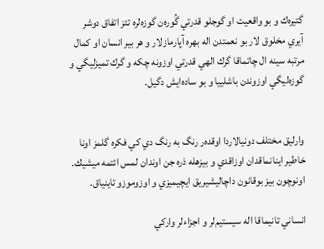گتيره‌ك و بو واقعيت او گوجلو قدرتي گُوره‌ن گوزه‌لره تئز اتفاق دوشر آيري مخلوق لار بو نعمتدن اله بهره آپارمازلار و هر بير انسان او كمال مرتبه سينه ال چاتماقا گرك الهي قدرتي اوزونه چكه و گرك تميزليگي و گوزه‌ليگي اوزوندن باشلييا و بو ساده‌ايش دگيل.


وارليق مختلف دونيالاردا اوقده‌ر رنگ به رنگ دي كي فكره گلمز اونا خاطير اينانماقدان اوزاقدي و بيزهله ذره جن اوندان لمس ائتمه ميشيك. اونوچون بيز بوقانون داچاليشيريق ايچيميزي و اوزوموزو تاينياق.

انساني تانيماقا اله سيستيم‌لر و اجزاء‌لر واركي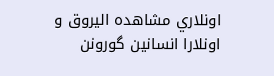اونلاري مشاهده اليروق و اونلارا انسانين گورونن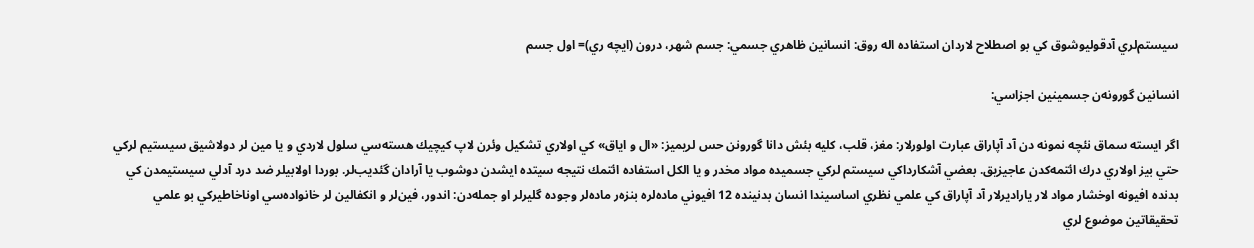سيستم‌لري آدقوليوشوق كي بو اصطلاح لاردان استفاده اله روق: انسانين ظاهري جسمي: جسم شهر، درون (ايچه ري)= اول جسم

انسانين گورونه‌ن جسمينين اجزاسي:

اگر ايسته سماق نئچه نمونه دن آد آپاراق عبارت اولورلار: مغز، قلب، كليه بئش دانا گورونن حس لريميز: «ال و اياق» كي اولاري تشكيل وئرن لاپ كيچيك هسته‌سي سلول لاردي و يا مين لر دولاشيق سيستيم لركي حتي بيز اولاري درك ائتمه‌كدن عاجيزيق. بعضي آشكارداكي سيستم لركي جسميده مواد مخدر و يا الكل استفاده ائتمك نتيجه سيتده ايشدن دوشوب يا آرادان گئديب‌لر. بوردا اولابيلر ضد درد آدلي سيستيمدن كي بدنده افيونه اوخشار مواد لار ياراديرلار آد آپاراق كي علمي نظري اساسيندا انسان بدنينده 12 افيوني ماده‌لره بنزه‌ر ماده‌لر وجوده گليرلر او جمله‌دن: اندور، فين‌لر و انكفالين لر خانواده‌سي اوناخاطيركي بو علمي تحقيقاتين موضوع لري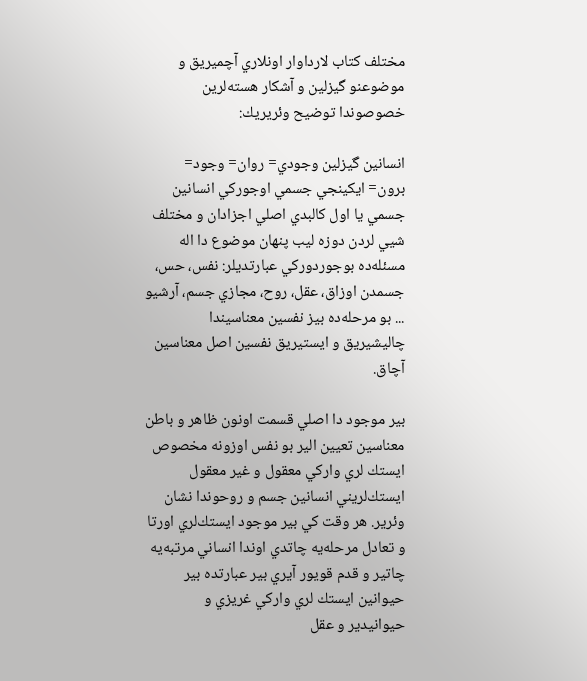مختلف كتاب لارداوار اونلاري آچميريق و موضوعنو گيزلين و آشكار هسته‌لرين خصوصوندا توضيح وئريريك:

انسانين گيزلين وجودي= روان= وجود= برون= ايكينجي جسمي اوجوركي انسانين جسمي يا اول كالبدي اصلي اجزادان و مختلف شيي لردن دوزه ليب پنهان موضوع دا اله مسئله‌ده بوجوردوركي عبارتديلر: نفس، حس، جسمدن اوزاق، عقل، روح، مجازي جسم، آرشيو ... بو مرحله‌ده بيز نفسين معناسيندا چاليشيريق و ايستيريق نفسين اصل معناسين آچاق.

بير موجود دا اصلي قسمت اونون ظاهر و باطن معناسين تعيين الير بو نفس اوزونه مخصوص ايستك لري واركي معقول و غير معقول ايستك‌لريني انسانين جسم و روحوندا نشان وئرير. هر وقت كي بير موجود ايستك‌لري اورتا و تعادل مرحله‌يه چاتدي اوندا انساني مرتبه‌يه چاتير و قدم قويور آيري بير عبارتده بير حيوانين ايستك لري واركي غريزي و حيوانيدير و عقل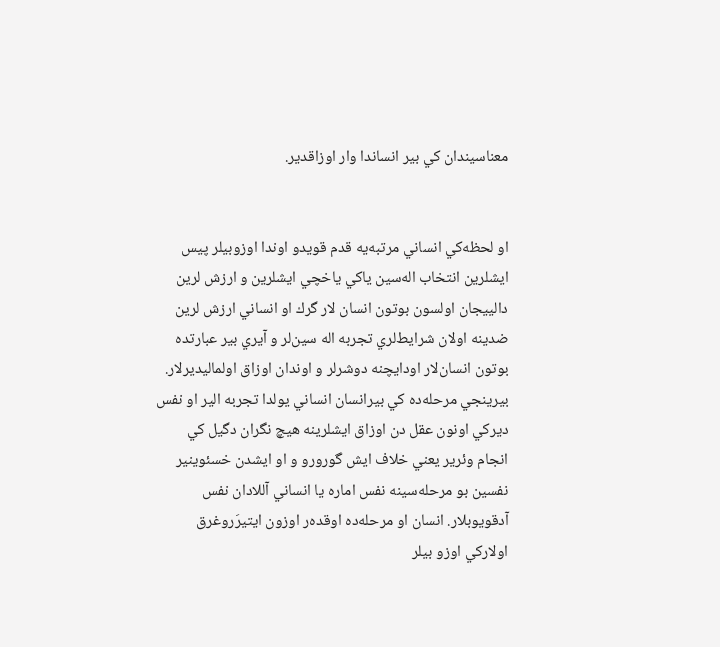معناسيندان كي بير انساندا وار اوزاقدير.


او لحظه‌كي انساني مرتبه‌يه قدم قويدو اوندا اوزوبيلر پيس ايشلرين انتخاب اله‌سين ياكي ياخچي ايشلرين و ارزش لرين دالييجان اولسون بوتون انسان لار گرك او انساني ارزش لرين ضدينه اولان شرايط‌لري تجربه اله سين‌لر و آيري بير عبارتده بوتون انسان‌لار اودايچنه دوشرلر و اوندان اوزاق اولماليديرلار. بيرينجي مرحله‌ده كي بيرانسان انساني يولدا تجربه الير او نفس ديركي اونون عقل دن اوزاق ايشلرينه هيچ نگران دگيل كي انجام وئرير يعني خلاف ايش گورورو و او ايشدن خسئوينير نفسين بو مرحله‌سينه نفس اماره يا انساني آللادان نفس آدقويوبلار. انسان او مرحله‌ده اوقده‌ر اوزون ايتيرَروغرق اولاركي اوزو بيلر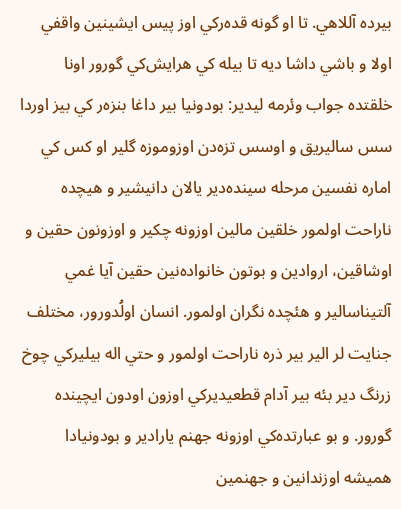بيرده آللاهي. تا او گونه قده‌ركي اوز پيس ايشينين واقفي اولا و باشي داشا ديه تا بيله كي هرايش‌كي گورور اونا خلقتده جواب وئرمه ليدير: بودونيا بير داغا بنزه‌ر كي بيز اوردا سس ساليريق و اوسس تزه‌دن اوزوموزه گلير او كس كي اماره نفسين مرحله سينده‌دير يالان دانيشير و هيچده ناراحت اولمور خلقين مالين اوزونه چكير و اوزونون حقين و اوشاقين، اروادين و بوتون خانواده‌نين حقين آيا غمي آلتيناسالير و هئچده نگران اولمور. انسان اولُدورور، مختلف جنايت لر الير بير ذره ناراحت اولمور و حتي اله بيليركي چوخ زرنگ دير بئه بير آدام قطعيديركي اوزون اودون ايچينده گورور. و بو عبارتده‌كي اوزونه جهنم يارادير و بودونيادا هميشه اوزندانين و جهنمين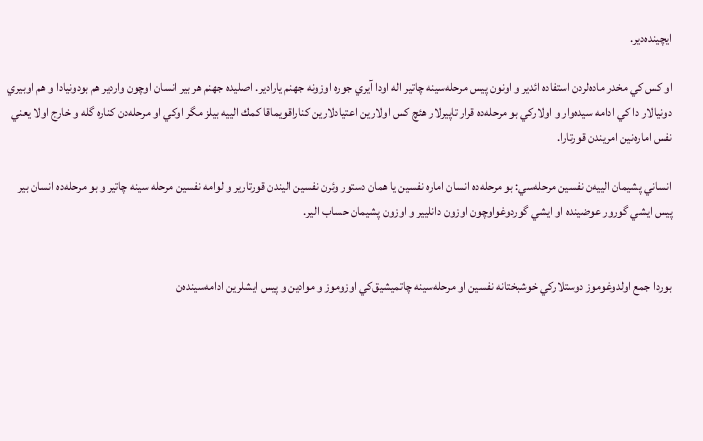ايچينده‌دير.

او كس كي مخدر ماده‌لردن استفاده ائدير و اونون پيس مرحله‌سينه چاتير اله اودا آيري جوره اوزونه جهنم يارادير. اصليده جهنم هر بير انسان اوچون واردير هم بودونيادا و هم اوبيري دونيالار دا كي ادامه سيده‌وار و اولاركي بو مرحله‌ده قرار تاپيرلار هئچ كس اولارين اعتيادلارين كناراقويماقا كمك الييه بيلز مگر اوكي او مرحله‌دن كناره گله و خارج اولا يعني نفس اماره‌نين امريندن قورتارا.

انساني پشيمان الييه‌ن نفسين مرحله‌سي: بو مرحله‌ده انسان اماره نفسين يا همان دستور وئرن نفسين اليندن قورتارير و لوامه نفسين مرحله سينه چاتير و بو مرحله‌ده انسان بير پيس ايشي گورور عوضينده او ايشي گوردوغواوچون اوزون دانليير و اوزون پشيمان حساب الير.


بوردا جمع اولدوغوموز دوستلاركي خوشبختانه نفسين او مرحله‌سينه چاتميشيق‌كي اوزوموز و موادين و پيس ايشلرين ادامه‌سينده‌ن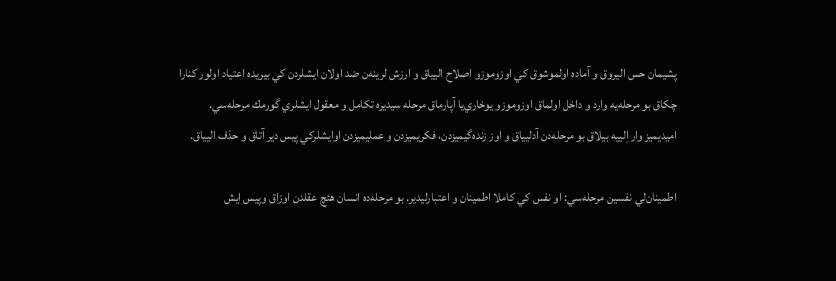پشيمان حس اليروق و آماده اولموشوق كي اوزوموزو اصلاح اليياق و ارزش لرينه‌ن ضد اولان ايشلردن كي بيريده اعتياد اولور كنارا چكاق بو مرحله‌يه وارد و داخل اولماق اوزوموزو يوخاري‌يا آپارماق مرحله سيديره تكامل و معقول ايشلري گورمك مرحله‌سي. اميديميز وار اِلييه بيلاق بو مرحله‌دن آدليياق و اوز زنده‌گيميزدن، فكريميزدن و عمليميزدن اوايشلركي پيس دير آتاق و حذف اليياق.

اطمينان‌لي نفسين مرحله‌سي: او نفس كي كاملا اطمينان و اعتبارليدير. بو مرحله‌ده انسان هئچ عقلدن اوزاق وپيس ايش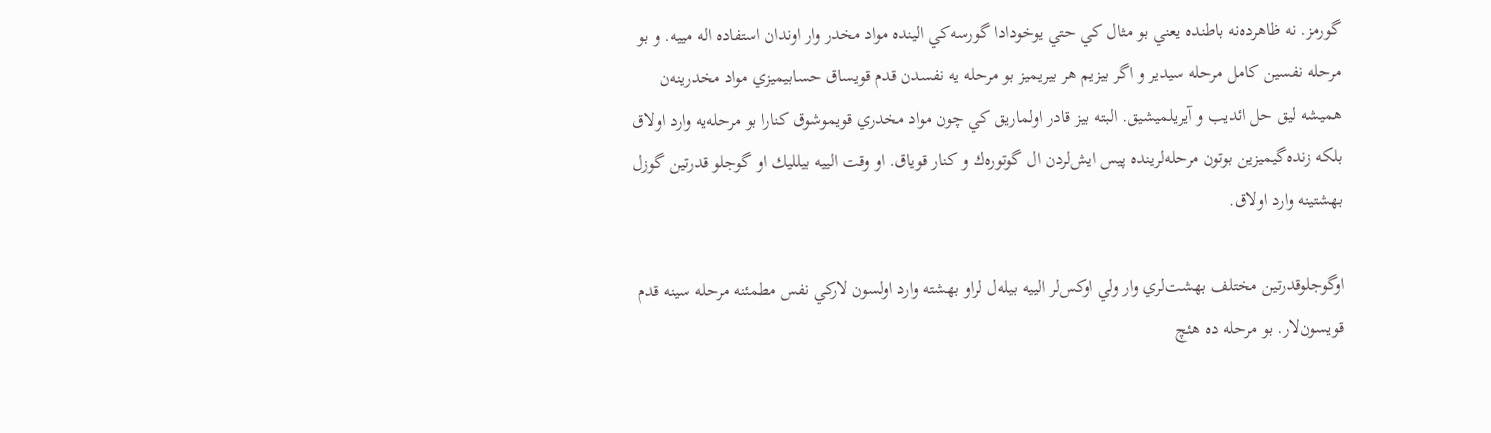گورمز. نه ظاهرده‌نه باطنده يعني بو مثال كي حتي يوخودادا گورسه‌كي الينده مواد مخدر وار اوندان استفاده اله مييه. و بو مرحله نفسين كامل مرحله سيدير و اگر بيزيم هر بيريميز بو مرحله يه نفسدن قدم قويساق حسابيميزي مواد مخدرينه‌ن هميشه ليق حل ائديب و آيريلميشيق. البته بيز قادر اولماريق كي چون مواد مخدري قويموشوق كنارا بو مرحله‌يه وارد اولاق بلكه زنده‌گيميزين بوتون مرحله‌لرينده پيس ايش‌لردن ال گوتوره‌ك و كنار قوياق. او وقت الييه بيلليك او گوجلو قدرتين گوزل بهشتينه وارد اولاق.

اوگوجلوقدرتين مختلف بهشت‌لري وار ولي اوكس‌‌لر الييه بيله‌ل لراو بهشته وارد اولسون لاركي نفس مطمئنه مرحله سينه قدم قويسون‌لار. بو مرحله ده هئچ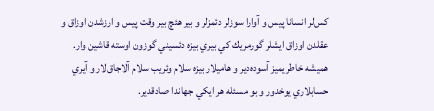كس‌لر انسانا پيس و آوارا سوزلر دئمزلر و بير هئچ بير وقت پيس و ارزشدن اوزاق و عقلدن اوزاق ايشلر گورمريك كي بيري بيزه دئسيني گوزون اوسته قاشين وار.  هميشه خاطريميز آسوده‌دير و هاميلار بيزه سلام وئريب سلام آلاجاق‌لار و آيري حسابلاري يوخدور و بو مسئله هر ايكي جهاندا صادقدير.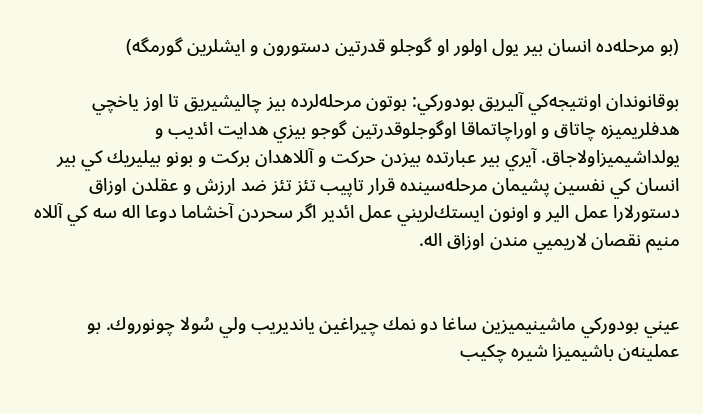(بو مرحله‌ده انسان بير يول اولور او گوجلو قدرتين دستورون و ايشلرين گورمگه)

بوقانوندان اونتيجه‌كي آليريق بودوركي: بوتون مرحله‌لرده بيز چاليشيريق تا اوز ياخچي هدفلريميزه چاتاق و اوراچاتماقا اوگوجلوقدرتين گوجو بيزي هدايت ائديب و يولداشيميزاولاجاق. آيري بير عبارتده بيزدن حركت و آللاهدان بركت و بونو بيليريك كي بير انسان كي نفسين پشيمان مرحله‌سينده قرار تاپيب تئز تئز ضد ارزش و عقلدن اوزاق دستورلارا عمل الير و اونون ايستك‌لريني عمل ائدير اگر سحردن آخشاما دوعا اله سه كي آللاه منيم نقصان لاريميي مندن اوزاق اله.


عيني بودوركي ماشينيميزين ساغا دو نمك چيراغين يانديريب ولي سُولا چونوروك. بو عملينه‌ن باشيميزا شيره چكيب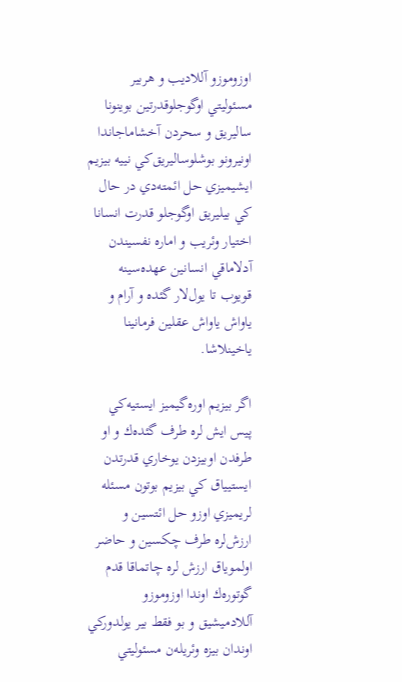اوزوموزو آللاديب و هربير مسئوليتي اوگوجلوقدرتين بوينونا ساليريق و سحردن آخشاماجاندا اونيرونو بوشلوساليريق‌كي نييه بيزيم ايشيميزي حل ائمته‌دي در حال كي بيليريق اوگوجلو قدرت انسانا اختيار وئريب و اماره نفسيندن آدلاماقي انسانين عهده‌سينه قويوب تا يول‌لار گئده و آرام و ياواش ياواش عقلين فرمانينا ياخينلاشا.

اگر بيزيم اوره‌گيميز ايستيه‌كي پيس ايش لره طرف گئده‌ك و او طرفدن اوبيزدن يوخاري قدرتدن ايستيياق كي بيزيم بوتون مسئله لريميزي اوزو حل ائتسين و ارزش‌لره طرف چكسين و حاضر اولموياق ارزش لره چاتماقا قدم گوتوره‌ك اوندا اوزوموزو آللادميشيق و بو فقط بير يولدوركي اوندان بيزه وئريله‌ن مسئوليتي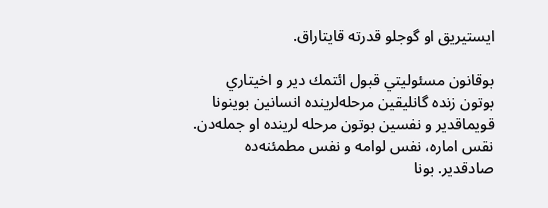ايستيريق او گوجلو قدرته قايتاراق.

بوقانون مسئوليتي قبول ائتمك دير و اخيتاري بوتون زنده گانليقين مرحله‌لرينده انسانين بوينونا قويماقدير و نفسين بوتون مرحله لرينده او جمله‌دن. نقس اماره، نفس لوامه و نفس مطمئنه‌ده صادقدير. بونا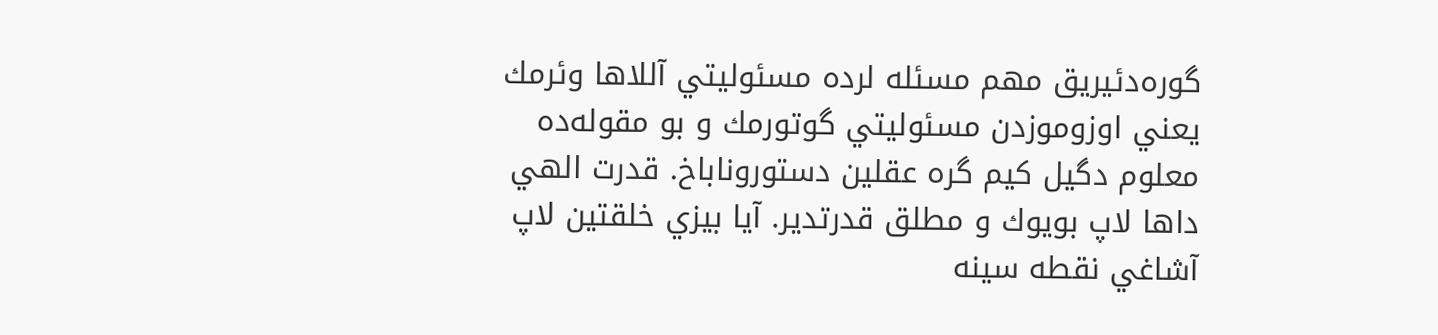گوره‌دئيريق مهم مسئله لرده مسئوليتي آللاها وئرمك يعني اوزوموزدن مسئوليتي گوتورمك و بو مقوله‌ده معلوم دگيل كيم گره عقلين دستوروناباخ. قدرت الهي داها لاپ بويوك و مطلق قدرتدير. آيا بيزي خلقتين لاپ آشاغي نقطه سينه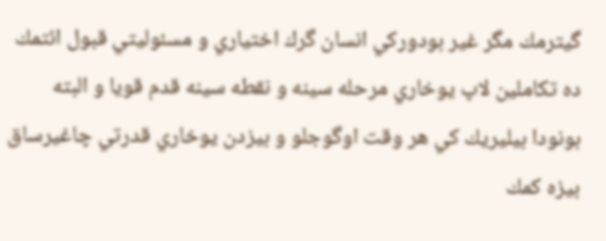گيترمك مگر غير بودوركي انسان گرك اختياري و مسئوليتي قبول ائتمك ده تكاملين لاپ يوخاري مرحله سينه و نقطه سينه قدم قويا و البته بونودا بيليريك كي هر وقت اوگوجلو و بيزدن يوخاري قدرتي چاغيرساق بيزه كمك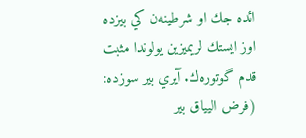ائده جك او شرطينه‌ن كي بيزده اوز ايستك لريميزين يولوندا مثبت قدم گوتوره‌ك. آيري بير سوزده: (فرض اليياق بير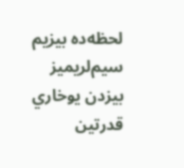لحظه‌ده بيزيم سيم‌لريميز بيزدن يوخاري قدرتين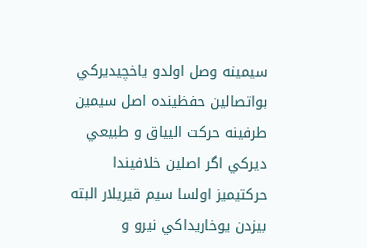سيمينه وصل اولدو ياخچيديركي بواتصالين حفظينده اصل سيمين طرفينه حركت اليياق و طبيعي ديركي اگر اصلين خلافيندا حركتيميز اولسا سيم قيريلار البته بيزدن يوخاريداكي نيرو و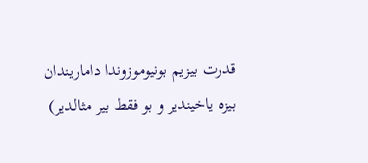قدرت بيزيم بونيوموزوندا داماريندان بيزه ياخيندير و بو فقط بير مثالدير)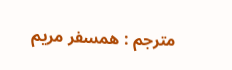مترجم : همسفر مریم